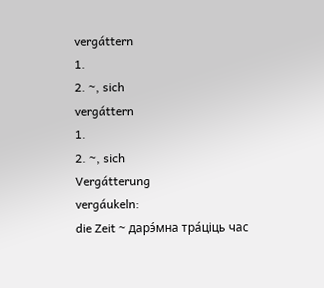vergáttern
1.
2. ~, sich
vergáttern
1.
2. ~, sich
Vergátterung
vergáukeln:
die Zeit ~ дарэ́мна тра́ціць час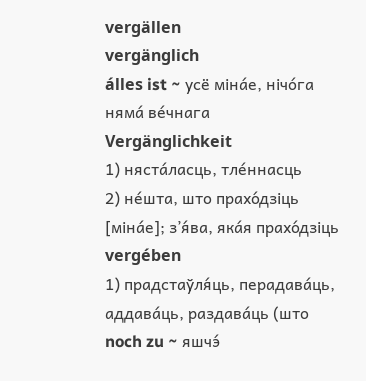vergällen
vergänglich
álles ist ~ усё міна́е, нічо́га няма́ ве́чнага
Vergänglichkeit
1) няста́ласць, тле́ннасць
2) не́шта, што прахо́дзіць [міна́е]; з’я́ва, яка́я прахо́дзіць
vergében
1) прадстаўля́ць, перадава́ць, аддава́ць, раздава́ць (што
noch zu ~ яшчэ́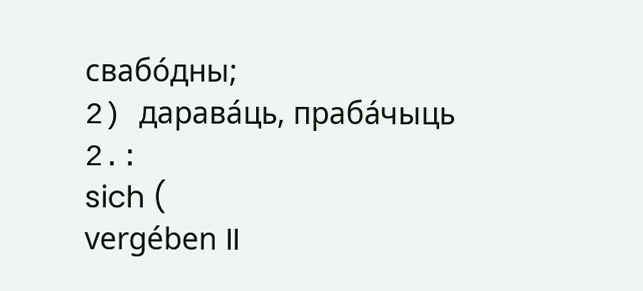свабо́дны;
2) дарава́ць, праба́чыць
2.:
sich (
vergében II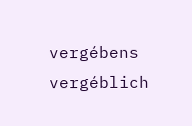vergébens
vergéblich